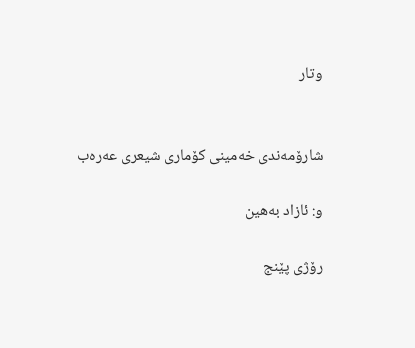وتار


شارۆمه‌ندی خه‌مینی كۆماری شیعری عه‌ره‌ب

و: ئازاد به‌هین

رۆژی‌ پێنج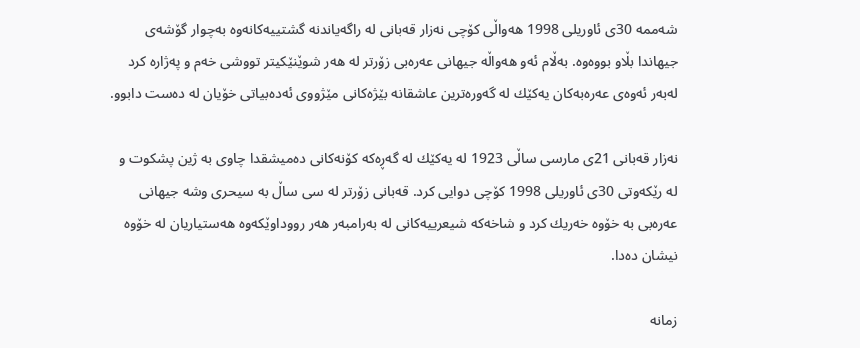شه‌ممه‌ 30ی ئاوریلی 1998 هه‌واڵی‌ كۆچی‌ نه‌زار قه‌بانی‌ له‌ راگه‌یاندنه‌ گشتییه‌كانه‌وه‌ به‌چوار گۆشه‌ی‌ جیهاندا بڵاو بووه‌وه‌. به‌ڵام ئه‌و هه‌واڵه‌ جیهانی‌ عه‌ره‌بی زۆرتر له‌ هه‌ر شوێنێكیتر تووشی خه‌م و په‌ژاره‌ كرد له‌به‌ر ئه‌وه‌ی‌ عه‌ره‌به‌كان یه‌كێك له‌ گه‌وره‌ترین عاشقانه‌ بێژه‌كانی‌ مێژووی‌ ئه‌ده‌بیاتی‌ خۆیان له‌ ده‌ست دابوو.

نه‌زار قه‌بانی‌ 21ی‌ مارسی ساڵی 1923 له‌ یه‌كێك له‌ گه‌ڕه‌كه‌ كۆنه‌كانی‌ ده‌میشقدا چاوی‌ به‌ ژین پشكوت و له‌ رێكه‌وتی‌ 30ی ئاوریلی 1998 كۆچی‌ دوایی كرد. قه‌بانی‌ زۆرتر له‌ سی ساڵ به‌ سیحری‌ وشه‌ جیهانی عه‌ره‌بی به‌ خۆوه‌ خه‌ریك كرد و شاخه‌كه‌ شیعرییه‌كانی‌ له‌ به‌رامبه‌ر هه‌ر رووداوێكه‌وه‌ هه‌ستیاریان له‌ خۆوه‌ نیشان ده‌دا.

زمانه‌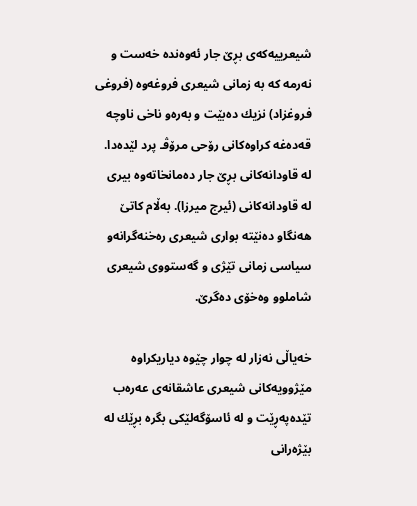شیعرییه‌كه‌ی‌ بڕێ‌ جار ئه‌وه‌نده‌ خه‌ست و نه‌رمه‌ كه‌ به‌ زمانی‌ شیعری‌ فروغه‌وه‌ (فروغی‌ فروغزاد) نزیك ده‌بێت و به‌ره‌و ناخی‌ ناوچه‌ قه‌ده‌غه‌ كراوه‌كانی‌ رۆحی‌ مرۆڤـ پرد لێده‌دا. له‌ قاودانه‌كانی‌ بڕێ‌ جار ده‌مانخاته‌وه‌ بیری‌ له‌ قاودانه‌كانی‌ (ئیرج میرزا). به‌ڵام كاتێ‌ هه‌نگاو ده‌نێته‌ بواری‌ شیعری‌ ره‌خنه‌گرانه‌و سیاسی زمانی‌ تێژی‌ و گه‌ستووی‌ شیعری‌ شاملوو وه‌خۆی‌ ده‌گرێ‌.

خه‌یاڵی‌ نه‌زار له‌ چوار چێوه‌ دیاریكراوه‌ مێژوویه‌كانی‌ شیعری‌ عاشقانه‌ی‌ عه‌ره‌ب تێده‌په‌ڕێت و له‌ ئاسۆگه‌لێكی‌ بگره‌ بڕێك له‌ بێژه‌رانی‌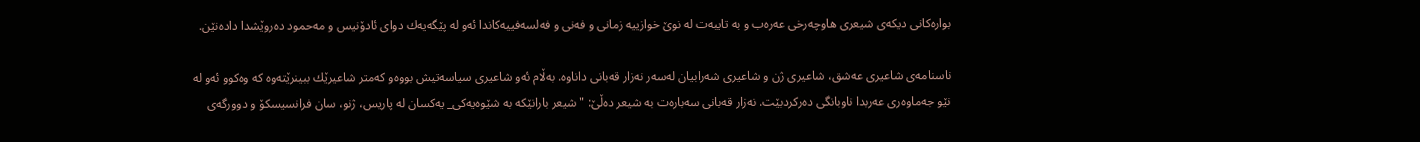بواره‌كانی‌ دیكه‌ی‌ شیعری‌ هاوچه‌رخی‌ عه‌ره‌ب و به‌ تایبه‌ت له‌ نوێ خوازییه‌ زمانی‌ و فه‌نی‌ و فه‌لسه‌فییه‌كاندا ئه‌و له‌ پێگه‌یه‌ك دوای‌ ئادۆنیس و مه‌حمود ده‌روێشدا داده‌نێن.

ناسنامه‌ی‌ شاعیری‌ عه‌شق، شاعیری‌ ژن و شاعیری‌ شه‌رابیان له‌سه‌ر نه‌زار قه‌بانی‌ داناوه‌. به‌ڵام ئه‌و شاعیری‌ سیاسه‌تیش بووه‌و كه‌متر شاعیرێك ببینرێته‌وه‌ كه‌ وه‌كوو ئه‌و له‌ نێو جه‌ماوه‌ری‌ عه‌ربدا ناوبانگی‌ ده‌ركردبێت. نه‌زار قه‌بانی‌ سه‌باره‌ت به‌ شیعر ده‌ڵێ‌: "شیعر بارانێكه‌ به‌ شێوه‌یه‌كی‌_ یه‌كسان له‌ پاریس، ژنو، سان فرانسیسكۆ و دوورگه‌ی‌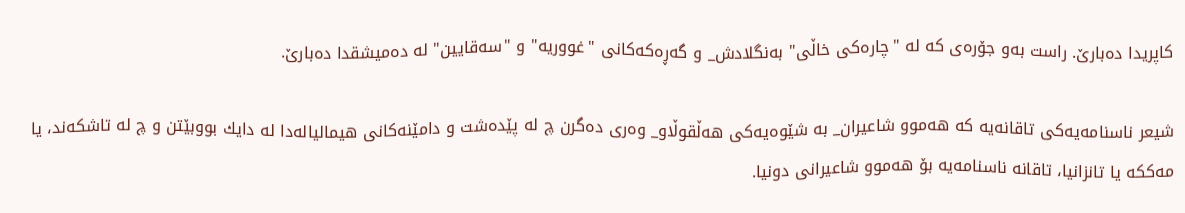كاپریدا ده‌بارێ‌. راست به‌و جۆره‌ی‌ كه‌ له‌ "چاره‌كی‌ خاڵی‌" به‌نگلادش_ و گه‌ڕه‌كه‌كانی‌ "غووریه‌" و "سه‌قایین" له‌ ده‌میشقدا ده‌بارێ‌.

شیعر ناسنامه‌یه‌كی‌ تاقانه‌یه‌ كه‌ هه‌موو شاعیران_ به‌ شێوه‌یه‌كی‌ هه‌ڵقوڵاو_ وه‌ری‌ ده‌گرن چ له‌ پێده‌شت و دامێنه‌كانی‌ هیمالیاله‌دا له‌ دایك بووبێتن و چ له‌ تاشكه‌ند، یا مه‌ككه‌ یا تانزانیا، تاقانه‌ ناسنامه‌یه‌ بۆ هه‌موو شاعیرانی‌ دونیا.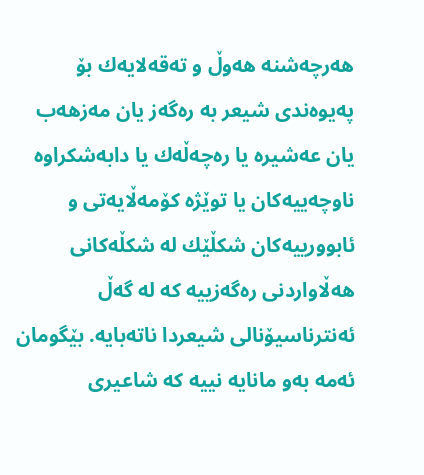هه‌رچه‌شنه‌ هه‌وڵ و ته‌قه‌لایه‌ك بۆ په‌یوه‌ندی‌ شیعر به‌ ره‌گه‌ز یان مه‌زهه‌ب یان عه‌شیره‌ یا ره‌چه‌ڵه‌ك یا دابه‌شكراوه‌ ناوچه‌ییه‌كان یا توێژه‌ كۆمه‌ڵایه‌تی‌ و ئابوورییه‌كان شكڵێك له‌ شكڵه‌كانی‌ هه‌ڵاواردنی‌ ره‌گه‌زییه‌ كه‌ له‌ گه‌ڵ‌ ئه‌نترناسیۆنالی شیعردا ناته‌بایه‌. بێگومان ئه‌مه‌ به‌و مانایه‌ نییه‌ كه‌ شاعیری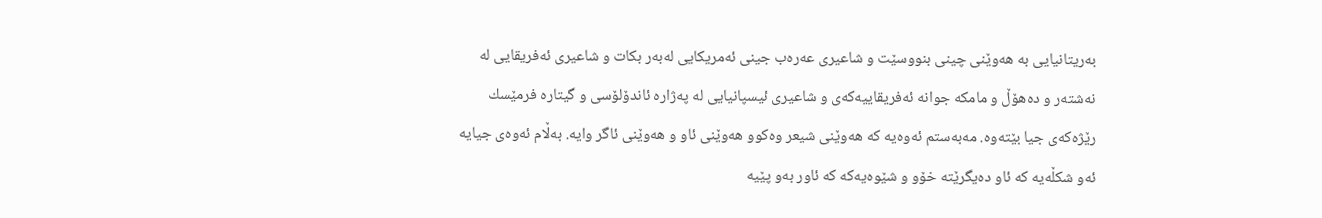به‌ریتانیایی به‌ هه‌وێنی‌ چینی‌ بنووسێت و شاعیری‌ عه‌ره‌ب جینی ئه‌مریكایی له‌به‌ر بكات و شاعیری ئه‌فریقایی له‌ نه‌شته‌ر و ده‌هۆڵ و مامكه‌ جوانه‌ ئه‌فریقاییه‌كه‌ی‌ و شاعیری ئیسپانیایی له‌ په‌ژاره‌ ئاندۆلۆسی و گیتاره‌ فرمێسك رێژه‌كه‌ی‌ جیا بێته‌وه‌. مه‌به‌ستم ئه‌وه‌یه‌ كه‌ هه‌وێنی‌ شیعر وه‌كوو هه‌وێنی‌ ئاو و هه‌وێنی‌ ئاگر وایه‌. به‌ڵام ئه‌وه‌ی‌ جیایه‌ ئه‌و شكڵه‌یه‌ كه‌ ئاو ده‌یگرێته‌ خۆو و شێوه‌یه‌كه‌ كه‌ ئاور به‌و پێیه‌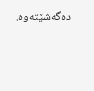ده‌گه‌شێته‌وه‌.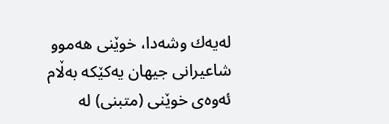له‌یه‌ك وشه‌دا، خوێنی‌ هه‌موو شاعیرانی‌ جیهان یه‌كێكه‌ به‌ڵام ئه‌وه‌ی‌ خوێنی‌ (متبنی‌) له‌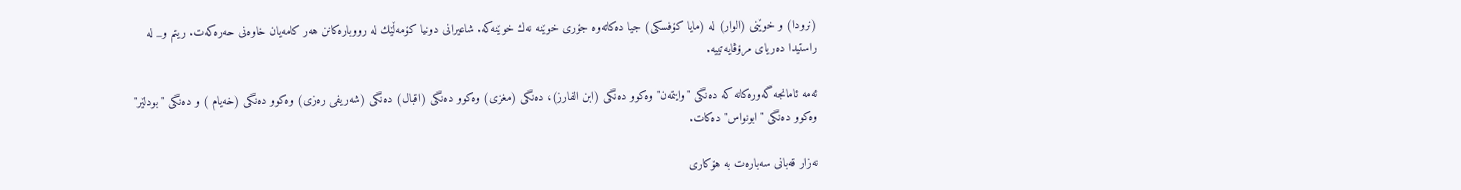(نرودا) و خوێنی‌ (الوار) له‌ (مایا كۆفسكی) جیا ده‌كاته‌وه‌ جۆری‌ خوێنه‌ نه‌ك خوێنه‌كه‌. شاعیرانی‌ دونیا كۆمه‌ڵێك له‌ رووباره‌كانن هه‌ر كامه‌یان خاوه‌نی‌ حه‌ره‌كه‌ت. ریتم و_ له‌ راستیدا ده‌ریای‌ مرۆڤایه‌تییه‌.

ئه‌مه‌ ئامانجه‌ گه‌وره‌كانه‌ كه‌ ده‌نگی‌ "وایتمه‌ن" وه‌كوو ده‌نگی‌ (ابن الفارز)، ده‌نگی‌ (مغزی) وه‌كوو ده‌نگی‌ (اقبال) ده‌نگی‌ (شه‌ریفی ره‌زی) وه‌كوو ده‌نگی‌ (خه‌یام ) و ده‌نگی "بودلێر" وه‌كوو ده‌نگی "ابونواس" ده‌كات.

نه‌زار قه‌بانی‌ سه‌باره‌ت به‌ هۆكاری‌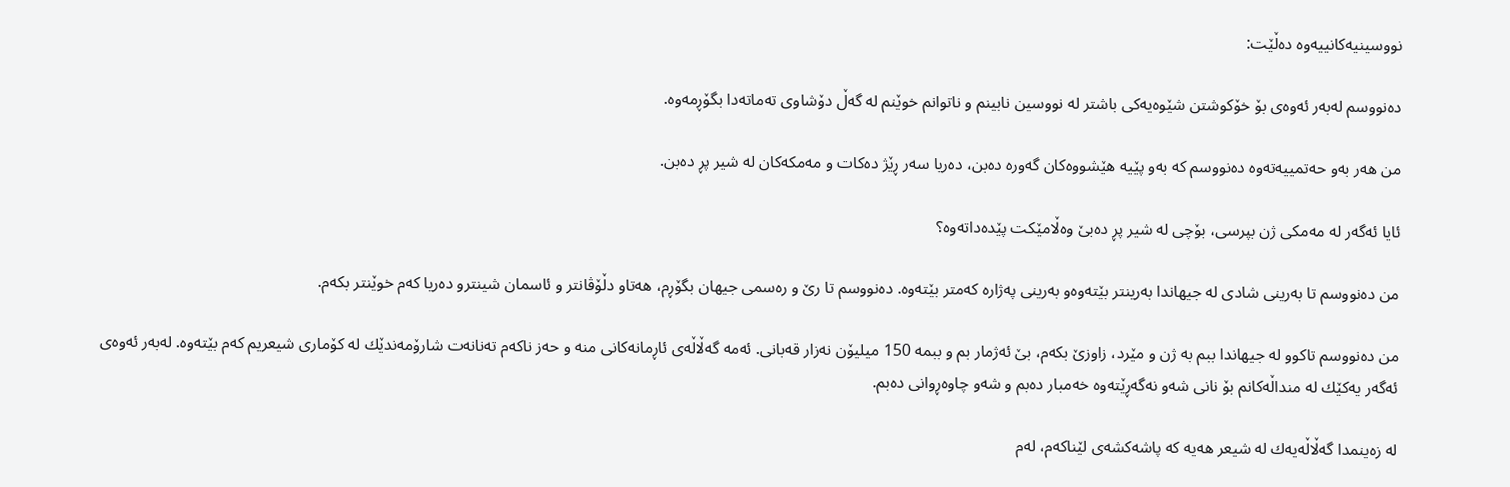نووسینیه‌كانییه‌وه‌ ده‌ڵێت:

ده‌نووسم له‌به‌ر ئه‌وه‌ی‌ بۆ خۆكوشتن شێوه‌یه‌كی‌ باشتر له‌ نووسین نابینم و ناتوانم خوێنم له‌ گه‌ڵ دۆشاوی‌ ته‌ماته‌دا بگۆڕمه‌وه‌.

من هه‌ر به‌و حه‌تمییه‌ته‌وه‌ ده‌نووسم كه‌ به‌و پێیه‌ هێشووه‌كان گه‌وره‌ ده‌بن، ده‌ریا سه‌ر ڕێژ ده‌كات و مه‌مكه‌كان له‌ شیر پڕ ده‌بن.

ئایا ئه‌گه‌ر له‌ مه‌مكی‌ ژن بپرسی، بۆچی‌ له‌ شیر پڕ ده‌بێ‌ وه‌ڵامێكت پێده‌داته‌وه‌؟

من ده‌نووسم تا به‌رینی‌ شادی‌ له‌ جیهاندا به‌رینتر بێته‌وه‌و به‌رینی په‌ژاره‌ كه‌متر بێته‌وه‌. ده‌نووسم تا رێ و ره‌سمی‌ جیهان بگۆڕم، هه‌تاو دڵۆڤانتر و ئاسمان شینترو ده‌ریا كه‌م خوێنتر بكه‌م.

من ده‌نووسم تاكوو له‌ جیهاندا ببم به‌ ژن و مێرد، زاوزێ‌ بكه‌م، بێ‌ ئه‌ژمار بم و ببمه‌ 150 میلیۆن نه‌زار قه‌بانی‌. ئه‌مه‌ گه‌ڵاڵه‌ی‌ ئاڕمانه‌كانی‌ منه‌ و حه‌ز ناكه‌م ته‌نانه‌ت شارۆمه‌ندێك له‌ كۆماری‌ شیعریم كه‌م بێته‌وه‌. له‌به‌ر ئه‌وه‌ی‌ ئه‌گه‌ر یه‌كێك له‌ منداڵه‌كانم بۆ نانی‌ شه‌و نه‌گه‌ڕێته‌وه‌ خه‌مبار ده‌بم و شه‌و چاوه‌ڕوانی‌ ده‌بم.

له‌ زه‌ینمدا گه‌ڵاڵه‌یه‌ك له‌ شیعر هه‌یه‌ كه‌ پاشه‌كشه‌ی‌ لێناكه‌م، له‌م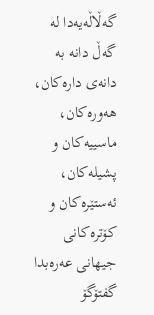گه‌ڵاڵه‌یه‌دا له‌ گه‌ڵ‌ دانه‌ به‌ دانه‌ی‌ داره‌كان، هه‌وره‌كان، ماسییه‌كان و پشیله‌كان، ئه‌ستێره‌كان و كۆتره‌كانی‌ جیهانی‌ عه‌ره‌بدا گفتۆگۆ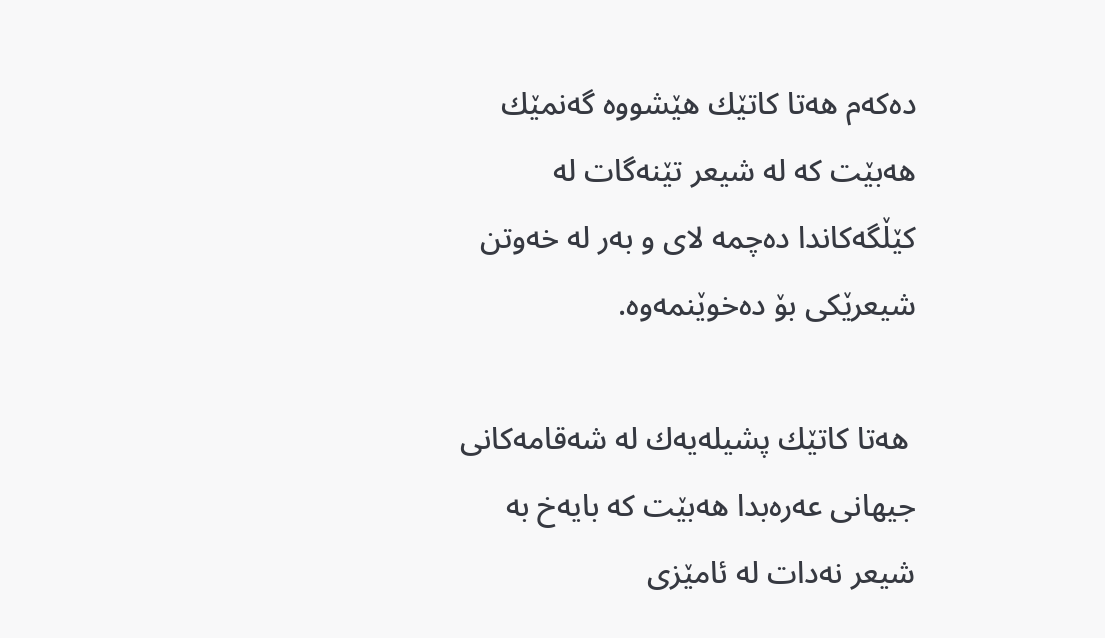ده‌كه‌م هه‌تا كاتێك هێشووه‌ گه‌نمێك هه‌بێت كه‌ له‌ شیعر تێنه‌گات له‌ كێڵگه‌كاندا ده‌چمه‌ لای‌ و به‌ر له‌ خه‌وتن شیعرێكی‌ بۆ ده‌خوێنمه‌وه‌.

 هه‌تا كاتێك پشیله‌یه‌ك له‌ شه‌قامه‌كانی‌ جیهانی‌ عه‌ره‌بدا هه‌بێت كه‌ بایه‌خ به‌ شیعر نه‌دات له‌ ئامێزی‌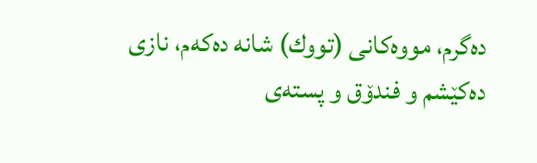ده‌گرم، مووه‌كانی‌ (تووك) شانه‌ ده‌كه‌م، نازی‌ ده‌كێشم و فندۆق و پسته‌ی‌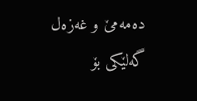ده‌مه‌مێ‌ و غه‌زه‌ل گه‌لێكی‌ بۆ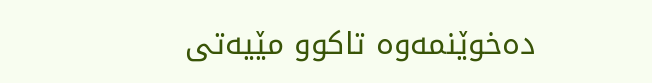ده‌خوێنمه‌وه‌ تاكوو مێیه‌تی‌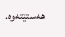هه‌ستێته‌وه‌.